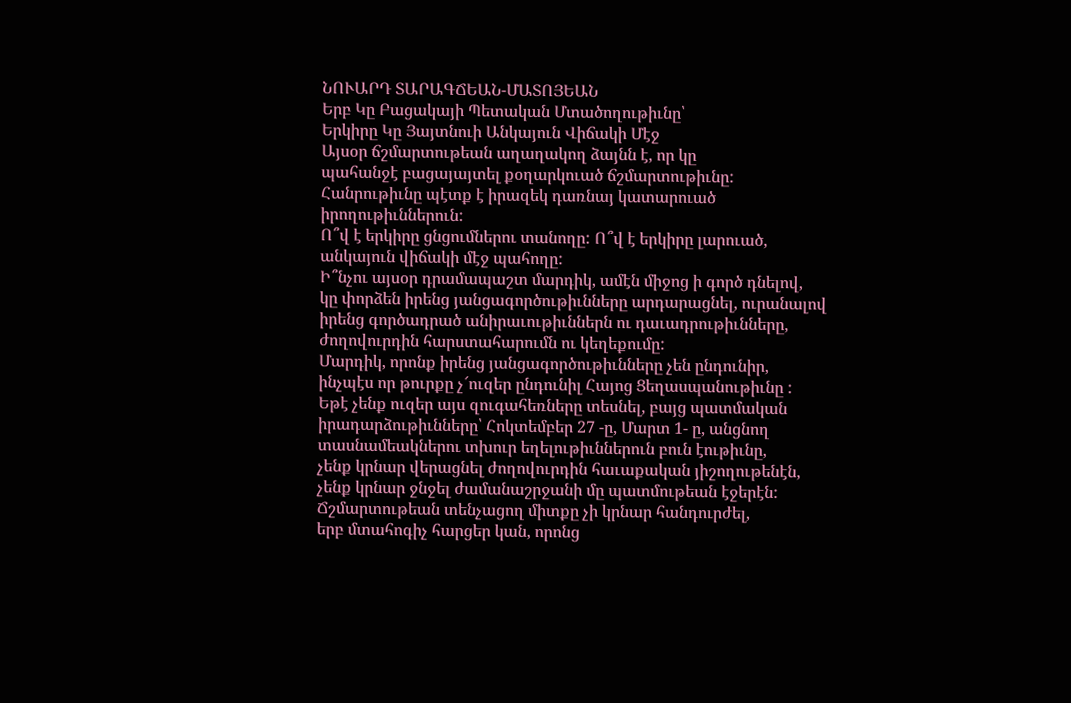ՆՈՒԱՐԴ ՏԱՐԱԳՃԵԱՆ-ՄԱՏՈՅԵԱՆ
Երբ Կը Բացակայի Պետական Մտածողութիւնը՝
Երկիրը Կը Յայտնուի Անկայուն Վիճակի Մէջ
Այսօր ճշմարտութեան աղաղակող ձայնն է, որ կը
պահանջէ բացայայտել քօղարկուած ճշմարտութիւնը:
Հանրութիւնը պէտք է իրազեկ դառնայ կատարուած
իրողութիւններուն:
Ո՞վ է երկիրը ցնցումներու տանողը: Ո՞վ է երկիրը լարուած,
անկայուն վիճակի մէջ պահողը:
Ի՞նչու այսօր դրամապաշտ մարդիկ, ամէն միջոց ի գործ դնելով,
կը փորձեն իրենց յանցագործութիւնները արդարացնել, ուրանալով
իրենց գործադրած անիրաւութիւններն ու դաւադրութիւնները,
ժողովուրդին հարստահարումն ու կեղեքումը:
Մարդիկ, որոնք իրենց յանցագործութիւնները չեն ընդունիր,
ինչպէս որ թուրքը չ՜ուզեր ընդունիլ Հայոց Ցեղասպանութիւնը :
Եթէ չենք ուզեր այս զուգահեռները տեսնել, բայց պատմական
իրադարձութիւնները՝ Հոկտեմբեր 27 -ը, Մարտ 1- ը, անցնող
տասնամեակներու տխուր եղելութիւններուն բուն էութիւնը,
չենք կրնար վերացնել ժողովուրդին հաւաքական յիշողութենէն,
չենք կրնար ջնջել ժամանաշրջանի մը պատմութեան էջերէն:
Ճշմարտութեան տենչացող միտքը չի կրնար հանդուրժել,
երբ մտահոգիչ հարցեր կան, որոնց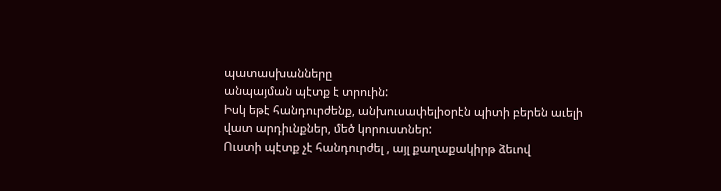պատասխանները
անպայման պէտք է տրուին:
Իսկ եթէ հանդուրժենք, անխուսափելիօրէն պիտի բերեն աւելի
վատ արդիւնքներ, մեծ կորուստներ:
Ուստի պէտք չէ հանդուրժել , այլ քաղաքակիրթ ձեւով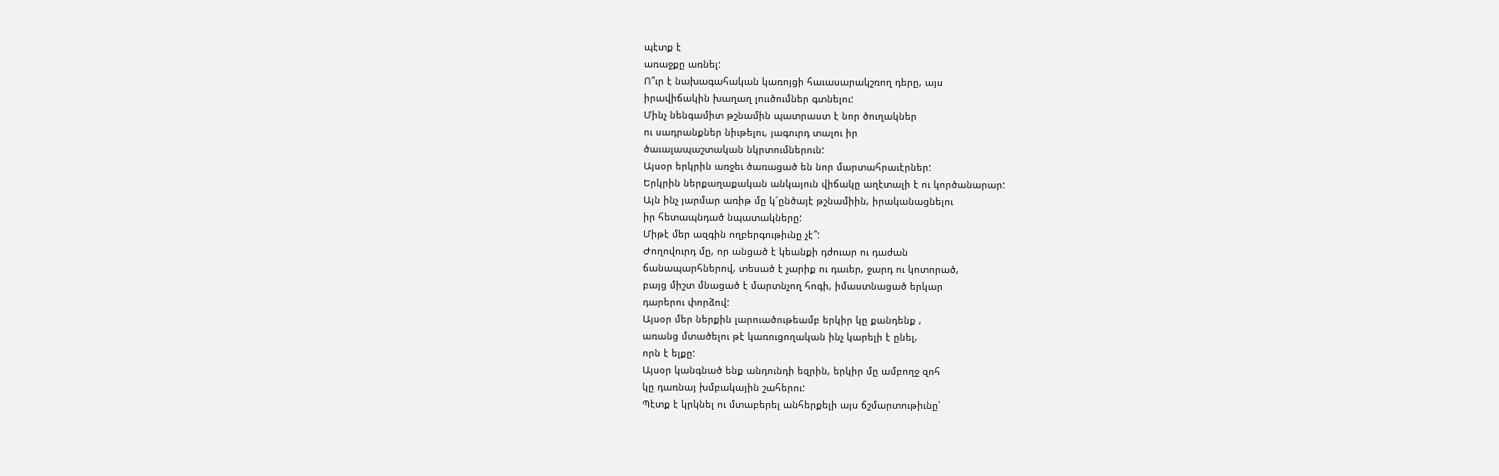պէտք է
առաջքը առնել:
Ո՞ւր է նախագահական կառոյցի հաւասարակշռող դերը, այս
իրավիճակին խաղաղ լոււծումներ գտնելու:
Մինչ նենգամիտ թշնամին պատրաստ է նոր ծուղակներ
ու սադրանքներ նիւթելու, յագուրդ տալու իր
ծաւալապաշտական նկրտումներուն:
Այսօր երկրին առջեւ ծառացած են նոր մարտահրաւէրներ:
Երկրին ներքաղաքական անկայուն վիճակը աղէտալի է ու կործանարար:
Այն ինչ յարմար առիթ մը կ՜ընծայէ թշնամիին, իրականացնելու
իր հետապնդած նպատակները:
Միթէ մեր ազգին ողբերգութիւնը չէ՞:
Ժողովուրդ մը, որ անցած է կեանքի դժուար ու դաժան
ճանապարհներով, տեսած է չարիք ու դաւեր, ջարդ ու կոտորած,
բայց միշտ մնացած է մարտնչող հոգի, իմաստնացած երկար
դարերու փորձով:
Այսօր մեր ներքին լարուածութեամբ երկիր կը քանդենք ,
առանց մտածելու թէ կառուցողական ինչ կարելի է ընել,
որն է ելքը:
Այսօր կանգնած ենք անդունդի եզրին, երկիր մը ամբողջ զոհ
կը դառնայ խմբակային շահերու:
Պէտք է կրկնել ու մտաբերել անհերքելի այս ճշմարտութիւնը՝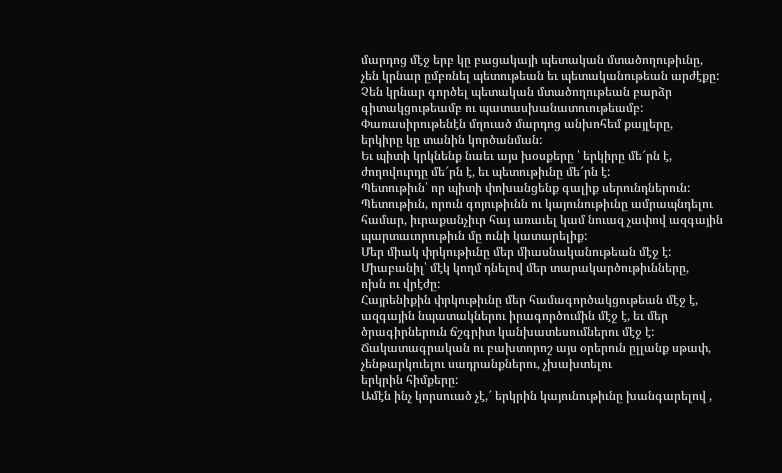մարդոց մէջ երբ կը բացակայի պետական մտածողութիւնը,
չեն կրնար ըմբռնել պետութեան եւ պետականութեան արժէքը:
Չեն կրնար գործել պետական մտածողութեան բարձր
գիտակցութեամբ ու պատասխանատուութեամբ:
Փառասիրութենէն մղուած մարդոց անխոհեմ քայլերը,
երկիրը կը տանին կործանման:
Եւ պիտի կրկնենք նաեւ այս խօսքերը ՝ երկիրը մե՜րն է,
ժողովուրդը մե՜րն է, եւ պետութիւնը մե՜րն է:
Պետութիւն՝ որ պիտի փոխանցենք գալիք սերունդներուն:
Պետութիւն, որուն գոյութիւնն ու կայունութիւնը ամրապնդելու
համար, իւրաքանչիւր հայ առաւել կամ նուազ չափով ազգային
պարտաւորութիւն մը ունի կատարելիք:
Մեր միակ փրկութիւնը մեր միասնականութեան մէջ է:
Միաբանիլ՝ մէկ կողմ դնելով մեր տարակարծութիւնները,
ոխն ու վրէժը:
Հայրենիքին փրկութիւնը մեր համագործակցութեան մէջ է,
ազգային նպատակներու իրագործումին մէջ է, եւ մեր
ծրագիրներուն ճշգրիտ կանխատեսումներու մէջ է:
Ճակատագրական ու բախտորոշ այս օրերուն ըլլանք սթափ,
չենթարկուելու սադրանքներու, չխախտելու
երկրին հիմքերը:
Ամէն ինչ կորսուած չէ,՜ երկրին կայունութիւնը խանգարելով ,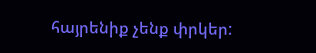հայրենիք չենք փրկեր: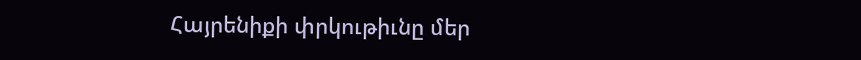Հայրենիքի փրկութիւնը մեր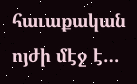հաւաքական ոյժի մէջ է…